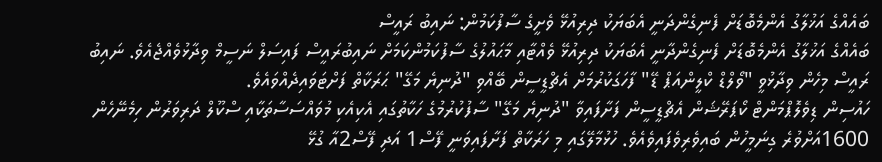ބައެއްގެ އަޚުލާގު އެންމެބޮޑަށް ފެނިގެންދަނީ އެބަޔަކު ދިރިއުޅޭ ވެށީގެ ސާފުކަމުން: ނައިބު ރައީސް
ބައެއްގެ އަޚުލާގު އެންމެބޮޑަށް ފެނިގެންދާނީ އެބަޔަކު ދިރިއުޅޭ ވެއްޓާއި މާޙައުލުގެ ސާފުކަމުންކަމަށް ނައިބުރައީސް ފައިސަލް ނަސީމް ވިދާޅުވެއްޖެއެވެ. ނައިބު ރައީސް މިހެން ވިދާޅުވީ "ވޯލްޑް ކްލީންއަޕް ޑޭ" ފާހަގަކުރުމަށް އެޗްޑީސީން ބޭއްވި "ދުނިޔެ މަގޭ" ޙަރަކާތް ފަށްޓަވައިދެއްވައެވެ.
ހައުސިން ޑިވެލޮޕްމަންޓް ކޯޕަރޭޝަން އެޗްޑީސީން ފަށާފައިވާ "ދުނިޔެ މަގޭ" ސާފުކުރުމުގެ ހަކާތުގައި އެކިއެކި މުވައްސަސާތަކާއި ސްކޫލް ދަރިވަރުން ހިމެނޭހެން 1600އަށްވުރެ ގިނަމީހުން ބައިވެރިވެފައިވެއެވެ. ހުޅުމާލޭގައި މި ހަރަކާތް ފަށާފައިވަނީ ފޭސް1 އަދި ފޭސް2އާ ގުޅޭ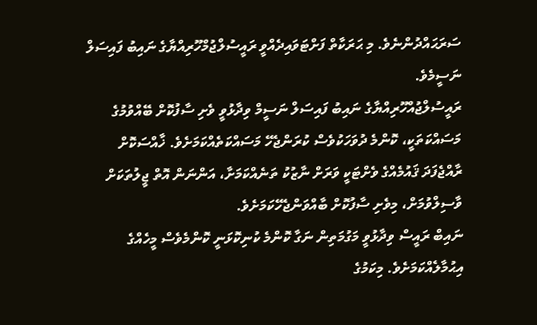ސަރަޙައްދުންނެވެ. މި ޙަރަކާތް ފަށްޓަވައިދެއްވީ ރައީސުލްޖުމްހޫރިއްޔާގެ ނައިބު ފައިސަލް ނަސީމެވެ.
ރައީސުލްޖުއްހޫރިއްޔާގެ ނައިބު ފައިސަލް ނަސީމް ވިދާޅުވީ ވެށި ސާފުކޮށް ބޭއްވުމުގެ މަސައްކަތަކީ، ކޮންމެ ދުވަހަކުވެސް ކުރަންޖެހޭ މަސައްކަތެއްކަމަށެވެ. ޚާއްސަކޮށް ރާއްޖެފަދަ ޤައުމެއްގެ ވެށްޓަކީ ވަރަށް ނާޒުކު ތަނެއްކަމަށާ، އަންނަން އޮތް ޖީލުތަކަށް ވާސިލްވުމަށް، މިވެށި ސާފުކޮށް ބާއްވަންޖެހޭކަމަށެވެ.
ނައިބް ރައީސް ވިދާޅުވީ މަގުމަތިން ނަގާ ކޮންމެ ކުނިކޮޅަނީ ކޮންމެވެސް މީހެއްގެ އިޙުމާލެއްކަމަށެވެ. މިކަމުގެ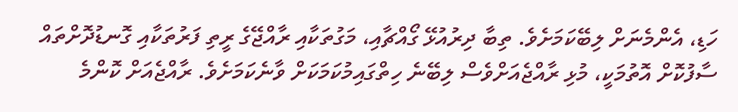ހަޑި، އެންމެނަށް ލިބޭކަމަށެވެ. ތިބާ ދިރުއުޅޭ ގޯއްޗާއި، މަގުތަކާއި ރާއްޖޭގެ ރީތި ފަރުތަކާއި ގޮނޑުދޮށްތައް ސާފުކޮށް އޮތުމަކީ، މުޅި ރާއްޖެއަށްވެސް ލިބޭނެ ހިތްގައިމުކަމަކަށް ވާނެކަމަށެވެ. ރާއްޖެއަށް ކޮންމެ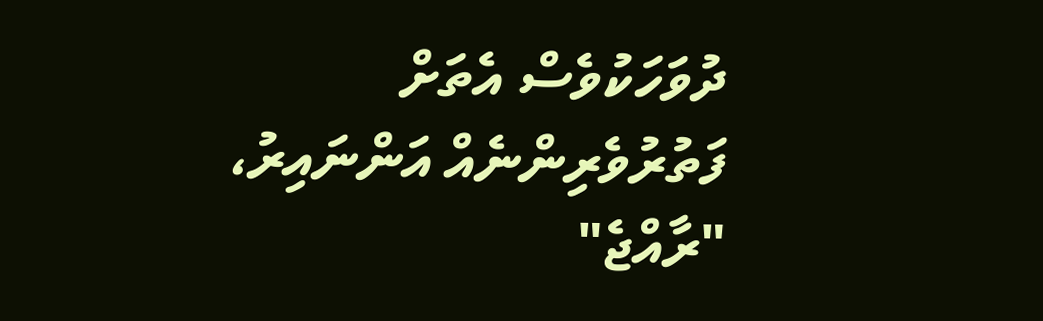ދުވަހަކުވެސް އެތަށް ފަތުރުވެރިންނެއް އަންނައިރު، "ރާއްޖެ"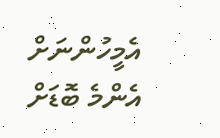އެމީހުންނަށް އެންމެ ބޮޑަށް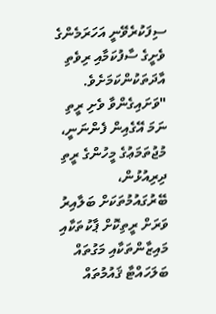ސިފަކުރެވޭނީ އަހަރަމެންގެ ވެށީގެ ސާފުކަމާއި ރިވެތި އާދަތަކުންކަމަށެވެ.
"ވަށައިގެންވާ ވެށި ރީތި ނަމަ އޭގެއިން ފެންނަނީ، މުޖުތަމަޢުގެ މީހުންގެ ރީތި ދިރިއުޅުން، ބޭރުގައުމުތަކަށް ބަލާއިރު ވަރަށް ރީތިކޮށް ޕާކުތަކާއި މައިޒާންތަކާއި މަގުތައް ބަލަހައްޓާ ޤައުމުތައް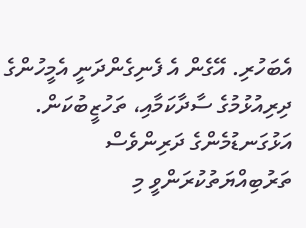އެބަހުރި. އޭގެން އެ ފެނިގެންދަނީ އެމީހުންގެ ދިރިއުޅުމުގެ ސާދާކަމާއި، ތަހުޒީބުކަން. އަޅުގަނޑުމެންގެ ދަރިންވެސް ތަރުބިއްޔަތުކުރަންވީ މި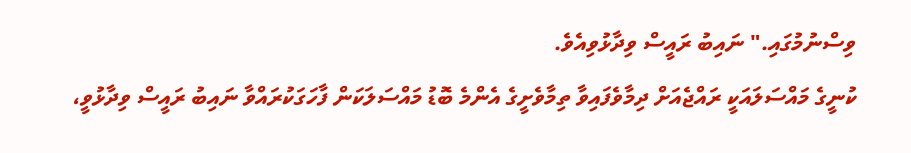ވިސްނުމުގައި." ނައިބު ރައީސް ވިދާޅުވިއެވެ.
ކުނީގެ މައްސަލައަކީ ރައްޖެއަށް ދިމާވެފައިވާ ތިމާވެށީގެ އެންމެ ބޮޑު މައްސަލަކަން ފާހަގަކުރައްވާ ނައިބު ރައީސް ވިދާޅުވީ،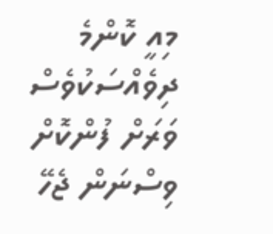މިއީ ކޮންމެ ދިވެއްސަކުވެސް ވަރަށް ފުންކޮށް ވިސްނަން ޖެހޭ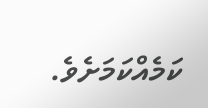ކަމެއްކަމަށެވެ.